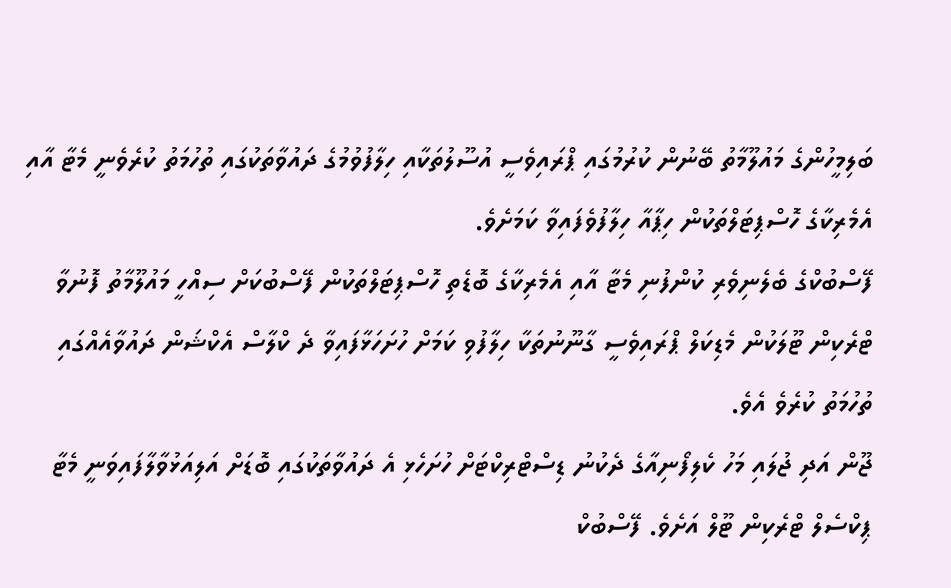ބަލިމީހުންގެ މައުލޫމާތު ބޭނުން ކުރުމުގައި ޕްރައިވެސީ އުސޫލުތަކާއި ހިލާފުވުމުގެ ދައުވާތަކުގައި ތުހުމަތު ކުރެވެނީ މެޓާ އާއި އެމެރިކާގެ ހޮސްޕިޓަލްތަކުން ހިޕާއާ ހިލާފުވެފައިވާ ކަމަށެވެ.
ފޭސްބުކްގެ ބެލެނިވެރި ކުންފުނި މެޓާ އާއި އެމެރިކާގެ ބޮޑެތި ހޮސްޕިޓަލްތަކުން ފޭސްބުކަށް ސިއްހީ މައުލޫމާތު ފޮނުވާ ޓްރެކިން ޓޫލަކުން މެޑިކަލް ޕްރައިވެސީ ގާނޫނުތަކާ ހިލާފުވި ކަމަށް ހުށަހަޅާފައިވާ ދެ ކްލާސް އެކްޝަން ދައުވާއެއްގައި ތުހުމަތު ކުރެވެ އެވެ.
ޖޫން އަދި ޖުލައި މަހު ކެލިފޯނިއާގެ ދެކުނު ޑިސްޓްރިކްޓަށް ހުށަހެޅި އެ ދައުވާތަކުގައި ބޮޑަށް އަލިއަޅުވާލާފައިވަނީ މެޓާ ޕިކްސެލް ޓްރެކިން ޓޫލް އަށެވެ. ފޭސްބުކް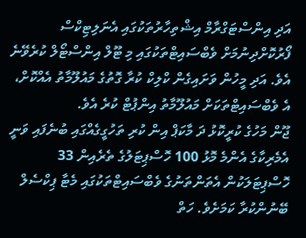އަދި އިންސްޓަގްރާމް އިޝްތިހާރުތަކުގައި އެނަލިޓިކްސް ފޯރުކޮށްދިނުމަށް ވެބްސައިޓްތަކުގައި މި ޓޫލް އިންސްޓޯލް ކުރެވޭނެ އެވެ. އަދި މީހުން ވަށައިގެން ކްލިކް ކުރާ ގޮތުގެ މައުލޫމާތު އެއްކޮށް، އެ ވެބްސައިޓްތަކަށް މައުލޫމާތު އިންޕުޓް ކުރެ އެވެ.
ޖޫން މަހުގެ ކުރީކޮޅު ދަ މާކަޕް އިން ކުރި ތަހުގީގެއްގައި ބުނެފައި ވަނީ އެމެރިކާގެ އެންމެ މޮޅު 100 ހޮސްޕިޓަލުގެ ތެރެއިން 33 ހޮސްޕިޓަލަކުން އެތަންތަނުގެ ވެބްސައިޓްތަކުގައި މެޓާ ޕިކްސެލް ބޭނުންކުރާ ކަމަށެވެ. ހަތް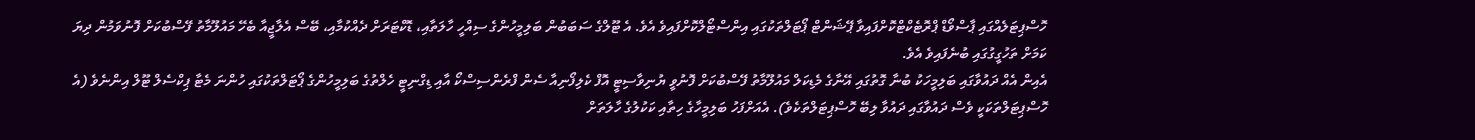ހޮސްޕިޓަލެއްގައި ޕާސްވޯޑް ޕްރޮޓެކްޓްކޮށްފައިވާ ޕޭޝަންޓް ޕޯޓަލްތަކުގައި އިންސްޓޯލްކޮށްފައިވެ އެވެ. އެ ޓޫލްގެ ސަބަބުން ބަލިމީހުންގެ ސިއްހީ ހާލަތާއި، ޑޮކްޓަރަށް ދެއްކުމާއި، ބޭސް އެލާޖީއާ ބެހޭ މައުލޫމާތު ފޭސްބުކަށް ފޮނުވަމުން ދިޔަ ކަމަށް ތަހުގީގުގައި ބުނެފައިވެ އެވެ.
އެއިން އެއް ދައުވާގައި ބަލިމީހަކު ބުނާ ގޮތުގައި އޭނާގެ މެޑިކަލް މައުލޫމާތު ފޭސްބުކަށް ފޮނުވީ ޔުނިވާސިޓީ އޮފް ކެލިފޯނިއާ ސެން ފްރެންސިސްކޯ އާއި ޑިގްނިޓީ ހެލްތުގެ ބަލިމީހުންގެ ޕޯޓަލްތަކުގައި ހުންނަ މެޓާ ޕިކްސެލް ޓޫލް އިންނެވެ (އެ ހޮސްޕިޓަލްތަކަކީ ވެސް ދައުވާގައި ދައުވާ ލިބޭ ހޮސްޕިޓަލްތަކެވެ). އެއަށްފަހު ބަލިމީހާގެ ހިތާއި ކަކުލުގެ ހާލަތަށް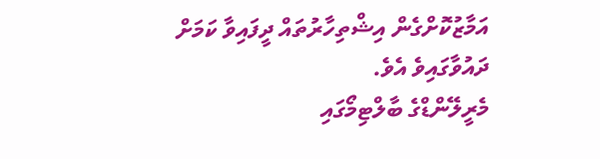އަމާޒުކޮށްގެން އިޝްތިހާރުތައް ދީފައިވާ ކަމަށް ދައުވާގައިވެ އެވެ.
މެރީލޭންޑްގެ ބާލްޓިމޯގައި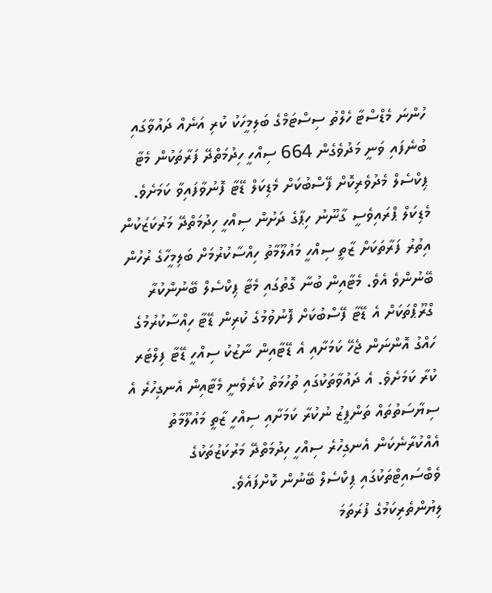ހުންނަ މެޑްސްޓާ ހެލްތު ސިސްޓަމްގެ ބަލިމީހަކު ކުރި އަނެއް ދައުވާގައި ބުނެފައި ވަނީ މަދުވެގެން 664 ސިއްހީ ހިދުމަތްދޭ ފަރާތަކުން މެޓާ ޕިކްސެލް މެދުވެރިކޮށް ފޭސްބުކަށް މެޑިކަލް ޑޭޓާ ފޮނުވާފައިވާ ކަމަށެވެ.
މެޑިކަލް ޕްރައިވެސީ ގާނޫނު ހިޕާގެ ދަށުން ސިއްހީ ހިދުމަތްދޭ މަރުކަޒަކުން އިތުރު ފަރާތަކަށް ޒާތީ ސިއްހީ މައުލޫމާތު ހިއްސާކުރުމަށް ބަލިމީހާގެ ރުހުން ބޭނުންވެ އެވެ. މެޓާއިން ބުނާ ގޮތުގައި މެޓާ ޕިކްސެލް ބޭނުންކުރާ ގްރޫޕްތަކަށް އެ ޑޭޓާ ފޭސްބުކަށް ފޮނުވުމުގެ ކުރިން ޑޭޓާ ހިއްސާކުރުމުގެ ހައްގު އޮންނަން ޖެހޭ ކަމަށާއި އެ ޑޭޓާއިން ނާޒުކު ސިއްހީ ޑޭޓާ ފިލްޓަރ ކުރާ ކަމަށެވެ. އެ ދައުވާތަކުގައި ތުހުމަތު ކުރެވެނީ މެޓާއިން އެނގިހުރެ އެ ސިޔާސަތުތައް ތަންފީޒު ނުކުރާ ކަމަށާއި ސިއްހީ ޒާތީ މައުލޫމާތު އެއްކުރާނެކަން އެނގިހުރެ ސިއްހީ ހިދުމަތްދޭ މަރުކަޒުތަކުގެ ވެބްސައިޓްތަކުގައި ޕިކްސެލް ބޭނުން ކޮށްފައެވެ.
ލިޔުންތެރިކަމުގެ ފުރަތަމަ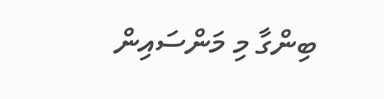ބިންގާ މި މަންސައިން